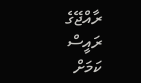ރާއްޖޭގެ ރައީސް ކަމަށް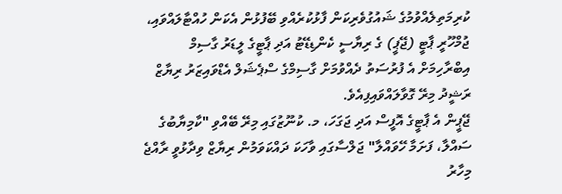ކުރިމަތިލެއްވުމުގެ ޝައުގުވެރިކަން ފާޅުކުރެއްވި ބޭފުޅުން އެކަން ހުއްޓާލައްވައި، ޖުމްހޫރީ ޕާޓީ (ޖޭޕީ) ގެ ރިޔާސީ ކެންޑިޑޭޓު އަދި ޕާޓީގެ ލީޑަރު ގާސިމް އިބްރާހިމަށް އެ ފުރުސަތު ދެއްވުމަށް ގާސިމްގެ ސްޕެޝަލް އެޑްވައިޒަރު ރިޔާޒް ރަޝީދު މިރޭ ގޮވާލައްވައިފިއެވެ.
ޖޭޕީން އެ ޕާޓީގެ އޮފީސް އަދި ޖަގަހަ، މ. ކުނޫޒުގައި މިރޭ ބޭއްވި "ކާމިޔާބުގެ ސައްލާ، ފަށަމާ ހޭވައްލާ" ޖަލްސާގައި ވާހަކަ ދައްކަވަމުން ރިޔާޒް ވިދާޅުވީ ރާއްޖެ މިހާރު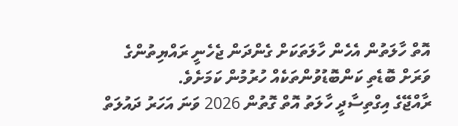އޮތް ހާލަތުން އެހެން ހާލަތަކަށް ގެންދަން ޖެހެނީ ރައްޔިތުންގެ ވަރަށް ބޮޑެތި ކަންބޮޑުވުންތަކެއް ހުރުމުން ކަމަށެވެ.
ރާއްޖޭގެ އިގްތިސާދީ ހާލަތު އޮތް ގޮތުން 2026 ވަނަ އަހަރު ދައުލަތް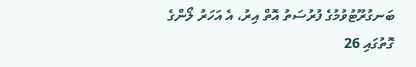ބަނގުރޫޓުވުމުގެ ފުރުސަތު އޮތް އިރު، އެ އަހަރު ލޯންގެ ގޮތުގައި 26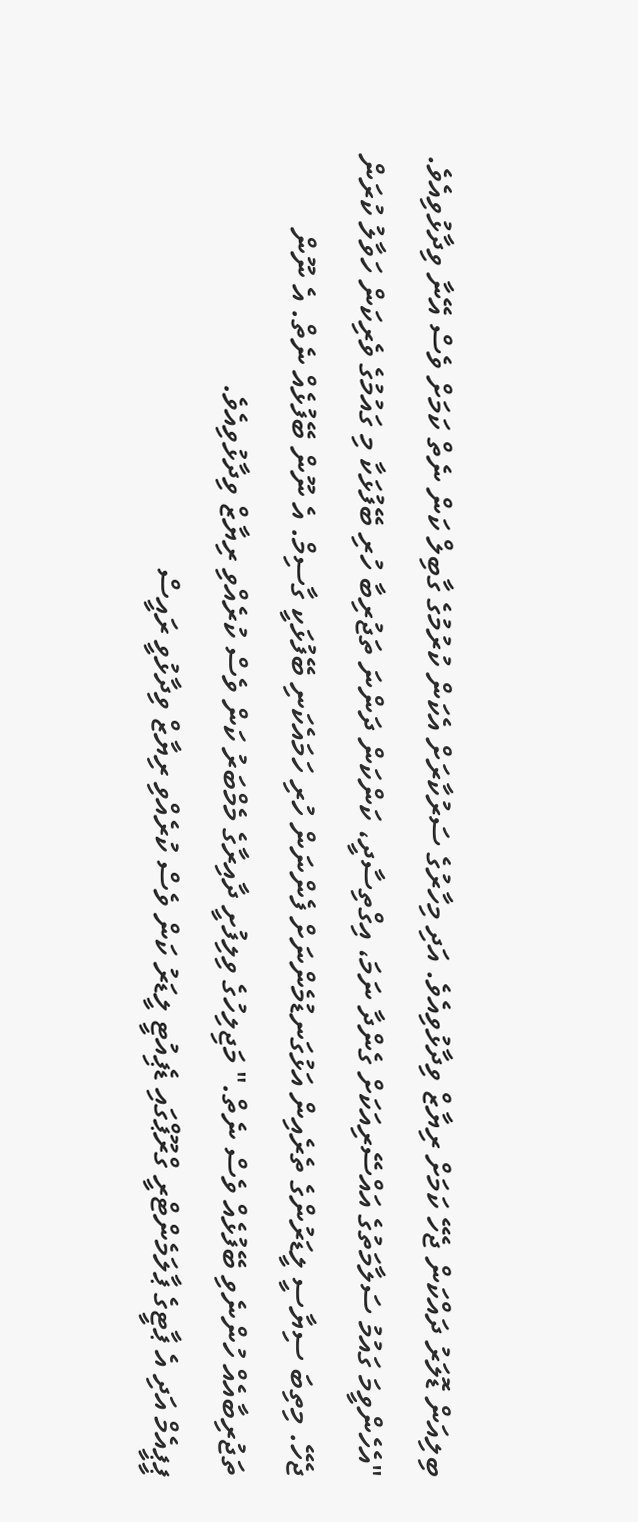ބިލިއަން ޑޮލަރު ދައްކަން ޖެހޭ ކަމަށް ރިޔާޒް ވިދާޅުވިއެވެ. އަދި މިހާރުގެ ސަރުކާރަށް އެކަން ކުރުމުގެ ގާބިލް ކަން ނެތް ކަމަށް ވެސް އޭނާ ވިދާޅުވިއެވެ.
"އެހެންވީމަ ގައުމު ސަލާމަތުގެ އައްސޭރިއަކަށް ގެންދާ ނަމަ، އިގްތިސާދީ، ކަންކަން ދަންނަ ތަޖުރިބާ ހުރި ބޭފުޅަކާ މި ގައުމުގެ ވެރިކަން ހަވާލު ކުރަން ޖެހޭ. މިތިބަ ސިޔާސީ ލީޑަރުންގެ ތެރެއިން އަޅުގަނޑުމެންނަށް ފެންނަން ހުރި ހަމައެކަނި ބޭފުޅަކީ ގާސިމް. އެ ނޫން ބޭފުޅެއް ނެތް. އެ ނޫން ތަޖުރިބާއެއް ހުންނެވި ބޭފުޅެއް ވެސް ނެތް." މަޖިލިހުގެ ވިލިފުށީ ދާއިރާގެ މެމްބަރު ކަން ވެސް ކުރެއްވި ރިޔާޒް ވިދާޅުވިއެވެ.
ޕީޕީއެމް އަދި އެ ޕާޓީގެ ޕާލަމެންޓްރީ ގްރޫޕްގައި ޑެޕިއުޓީ ލީޑަރު ކަން ވެސް ކުރެއްވި ރިޔާޒް ވިދާޅުވީ ރައީސް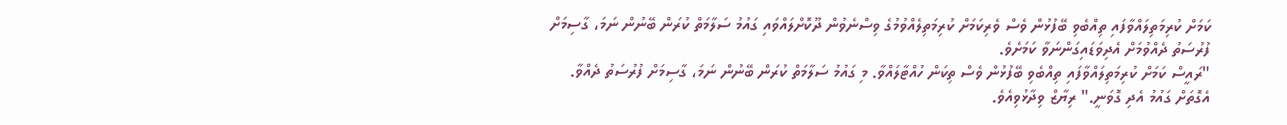ކަމަށް ކުރިމަތިލައްވާފައި ތިއްބެވި ބޭފުޅުން ވެސް ވެރިކަމަށް ކުރިމަތިލެއްވުމުގެ ވިސްނެވުން ދޫކޮށްލައްވައި ގައުމު ސަލާމަތް ކުރަން ބޭނުން ނަމަ، ގާސިމަށް ފުރުސަތު ދެއްވުމަށް އެދިވަޑައިގަންނަވާ ކަމަށެވެ.
"ރައީސް ކަމަށް ކުރިމަތިލައްވާފައި ތިއްބެވި ބޭފުޅުން ވެސް ތިކަން ހުއްޓާލައްވާ. މި ގައުމު ސަލާމަތް ކުރަން ބޭނުން ނަމަ، ގާސިމަށް ފުރުސަތު ދެއްވާ. އެގޮތަށް ގައުމު އެދި ގޮވަނީ." ރިޔާޒް ވިދާޅުވިއެވެ.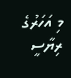މި އަހަރުގެ ރިޔާސީ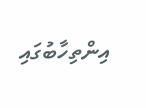އިންތިހާބުގައި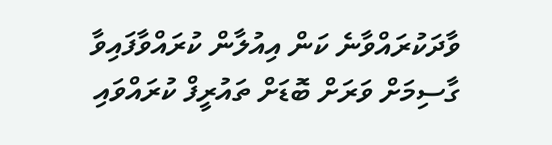ވާދަކުރައްވާނެ ކަން އިއުލާން ކުރައްވާފައިވާ ގާސިމަށް ވަރަށް ބޮޑަށް ތައުރީފް ކުރައްވައި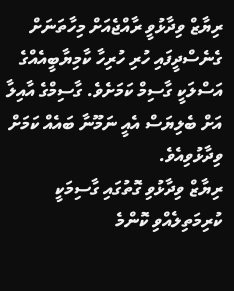ރިޔާޒް ވިދާޅުވީ ރާއްޖެއަށް މިހާތަނަށް ގެނެސްދީފައި ހުރި ހުރިހާ ކާމިޔާބީއެއްގެ އަސްލަކީ ގާސިމް ކަމަށެވެ. ގާސިމްގެ އާއިލާ އަށް ބެލިޔަސް އެއީ ނަމޫނާ ބައެއް ކަމަށް ވިދާޅުވިއެވެ.
ރިޔާޒް ވިދާޅުވި ގޮތުގައި ގާސިމަކީ ކުރިމަތިލެއްވި ކޮންމެ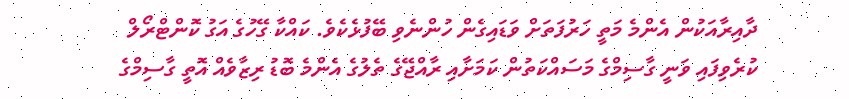ދާއިރާއަކުން އެންމެ މަތީ ހަރުފަތަށް ވަޑައިގެން ހުންނެވި ބޭފުޅެކެވެ. ކައްކާ ގޭހުގެ އަގު ކޮންޓްރޯލް ކުރެވިފައި ވަނީ ގާސިމްގެ މަސައްކަތުން ކަމަށާއި ރާއްޖޭގެ ތެލުގެ އެންމެ ބޮޑު ރިޒާވެއް އޮތީ ގާސިމްގެ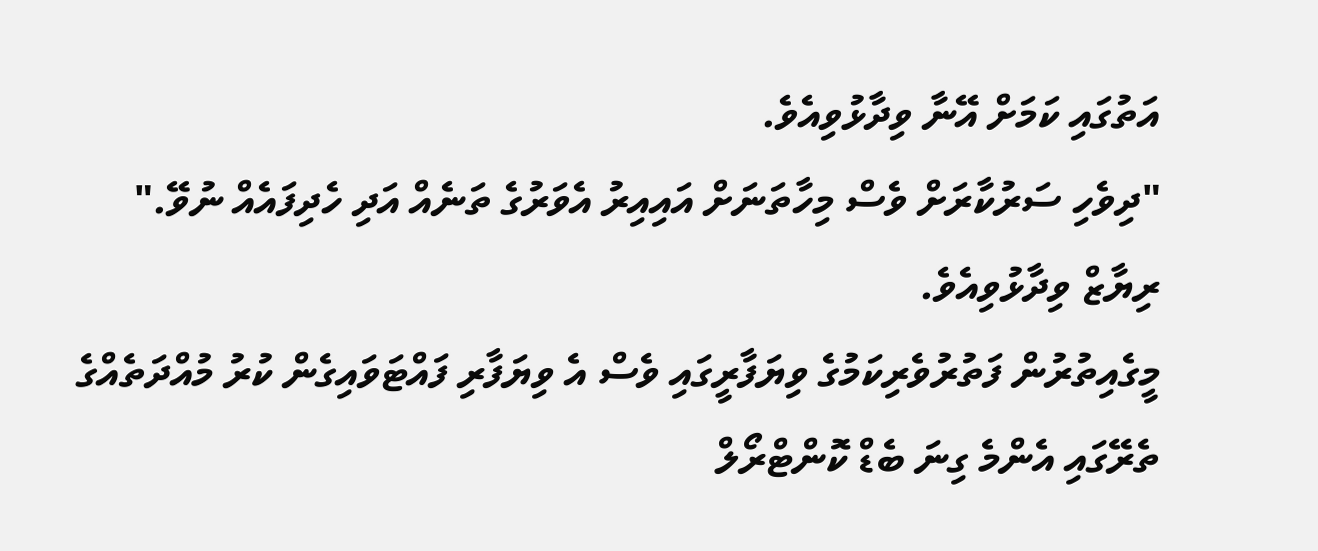އަތުގައި ކަމަށް އޭނާ ވިދާޅުވިއެވެ.
"ދިވެހި ސަރުކާރަށް ވެސް މިހާތަނަށް އައިއިރު އެވަރުގެ ތަނެއް އަދި ހެދިފައެއް ނުވޭ." ރިޔާޒް ވިދާޅުވިއެވެ.
މީގެއިތުރުން ފަތުރުވެރިކަމުގެ ވިޔަފާރީގައި ވެސް އެ ވިޔަފާރި ފައްޓަވައިގެން ކުރު މުއްދަތެއްގެ ތެރޭގައި އެންމެ ގިނަ ބެޑް ކޮންޓްރޯލް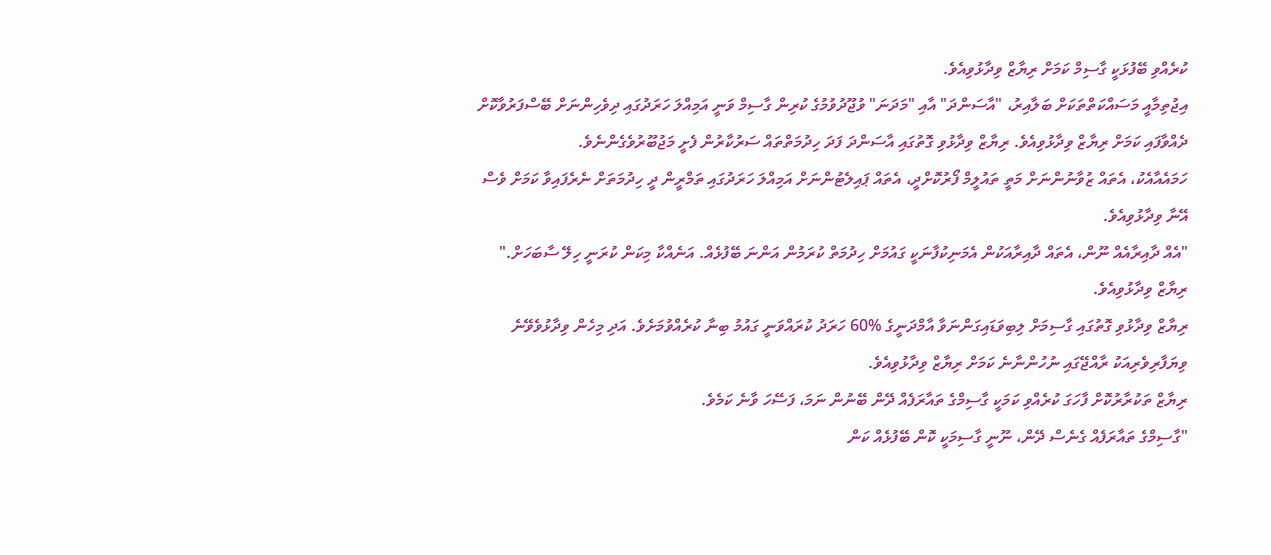ކުރެއްވި ބޭފުޅަކީ ގާސިމް ކަމަށް ރިޔާޒް ވިދާޅުވިއެވެ.
އިޖުތިމާއީ މަސައްކަތްތަކަށް ބަލާއިރު، "އާސަންދަ" އާއި "މަދަނަ" ވުޖޫދުވުމުގެ ކުރިން ގާސިމް ވަނީ އަމިއްލަ ހަރަދުގައި ދިވެހިންނަށް ބޭސްފަރުވާކޮށް ދެއްވާފައި ކަމަށް ރިޔާޒް ވިދާޅުވިއެވެ. ރިޔާޒް ވިދާޅުވި ގޮތުގައި އާސަންދަ ފަދަ ހިދުމަތްތައް ސަރުކާރުން ފެށީ މަޖުބޫރުވެގެންނެވެ.
ހަމައެއާއެކު، އެތައް ޒުވާނުންނަށް މަތީ ތައުލީމް ފޯރުކޮށްދީ، އެތައް ޕައިލެޓުންނަށް އަމިއްލަ ހަރަދުގައި ތަމްރީން ދީ ހިދުމަތަށް ނެރެފައިވާ ކަމަށް ވެސް އޭނާ ވިދާޅުވިއެވެ.
"އެއް ދާއިރާއެއް ނޫން، އެތައް ދާއިރާއަކުން އެމަނިކުފާނަކީ ގައުމަށް ހިދުމަތް ކުރަމުން އަންނަ ބޭފުޅެއް. އަނެއްކާ މިކަން ކުރަނީ ހިލޭ ސާބަހަށް." ރިޔާޒް ވިދާޅުވިއެވެ.
ރިޔާޒް ވިދާޅުވި ގޮތުގައި ގާސިމަށް ލިބިވަޑައިގަންނަވާ އާމްދަނީގެ %60 ހަރަދު ކުރައްވަނީ ގައުމު ބިނާ ކުރެއްވުމަށެވެ. އަދި މިހެން ވިދާޅުވެވޭނެ ވިޔަފާރިވެރިއަކު ރާއްޖޭގައި ނުހުންނާނެ ކަމަށް ރިޔާޒް ވިދާޅުވިއެވެ.
ރިޔާޒް ތަކުރާރުކޮށް ފާހަގަ ކުރެއްވި ކަމަކީ ގާސިމްގެ ތައާރަފެއް ދޭން ބޭނުން ނަމަ، ފަސޭހަ ވާނެ ކަމެވެ.
"ގާސިމްގެ ތައާރަފެއް ގެނެސް ދޭން، ނޫނީ ގާސިމަކީ ކޮން ބޭފުޅެއް ކަން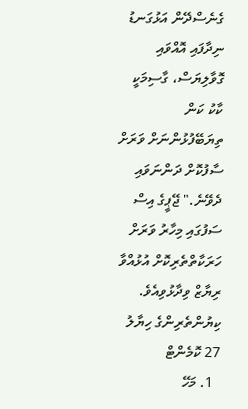ގެނެސްދޭން އަޅުގަނޑު ނިދާފައި އޮއްވައި ގޮވާލިޔަސް، ގާސިމަކީ ކާކު ކަން ތިޔަބޭފުޅުންނަށް ވަރަށް ސާފުކޮށް ދަންނަވައި ދެވޭނެ." ޖޭޕީގެ އިސް ސަފުގައި މިހާރު ވަރަށް ހަރަކާތްތެރިކޮށް އުޅުއްވާ ރިޔާޒް ވިދާޅުވިއެވެ.
ކިޔުންތެރިންގެ ހިޔާލު
27 ކޮމެންޓް
  1. މަހޭ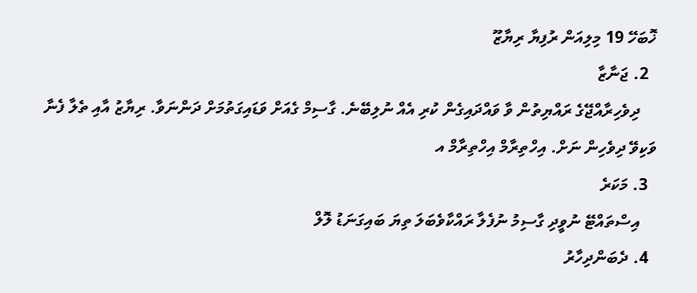ޚޮބަހޭ 19 މިލިއަން ރުފިޔާ ރިޔާޒޫ
  2. ޖަނާޒާ
    ދިވެހިރާއްޖޭގެ ރައްޔިތުން ވާ ވައްދައިގެން ކުރި އެއް ނުލިބޭނެ. ގާސިމް ގެއަށް ވަޑައިގަތުމަށް ދަންނަވާ. ރިޔާޒު އާއި ތެލާ ފެނާ ވަކިވޭ ދިވެހިން ނަށް. އިހްތިރާމް އިހްތިރާމް އ
  3. މަކަރެ
    އިސްތައްޓޭ ނުވީދި ގާސިމު ނުފެލާ ރައްކާވެބަލަ ތިޔަ ބައިގަނަޑު ލޮލް
  4. ދެބަންދިހާރު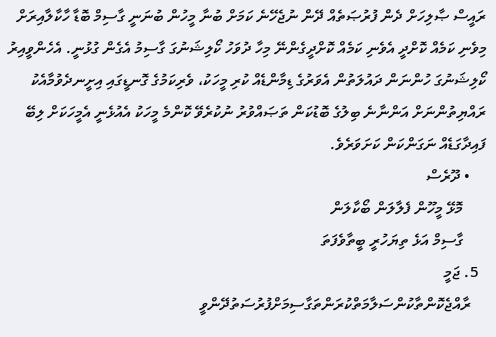ރައީސް ޞާލިހަށް ދެން ފުރުޞަތެއް ދޭން ނުޖެހޭނެ ކަމަށް ބުނާ މީހުން ބުނަނީ ގާސިމް ބޮޑާ ހާކާލާއިރަށް މިވެނި ކަމެއް ކޮށްދީ އެވެނި ކަމެއް ކޮށްދީގެންނޭ މިހާ ދުވަހު ކޯލިޝަނުގަ ގާސިމު އެގެން ގުޅުނީ. އެހެންވީއިރު ކޯލިޝަނުގަ ހުންނަން ދައުލަތުން އެވަރުގެ ޑިމާންޑެއް ކުރި މީހަކު، ވެރިކަމުގެ ގޮނޑީގައި އިށީނދެވުމާއެކު ރައްޔިތުންނަށް އަންނާނެ ބިލުގެ ބޮޑުކަން ތަޞައްވުރު ނުކުރެވޭ ކޮންމެ މީހަކު އެއުޅެނީ އެމީހަކަށް ލިބޭ ފައިދާގަޑެއް ނަގަންކަން ކަށަވަރެވެ.
    • ދޫރެސް
      މޮޅޭ މީހޫން ފެލާލަން ބޯކާލަން
      ގާސިމް އަޅެ ތިޔަހުރީ ބީތާވެފަތަ
  5. ޖަމީ
    ރާއްޖެކޮންތާކުންސަލާމަތްކުރަންތަގާސިމަށްފުރުސަތުދޭންވީ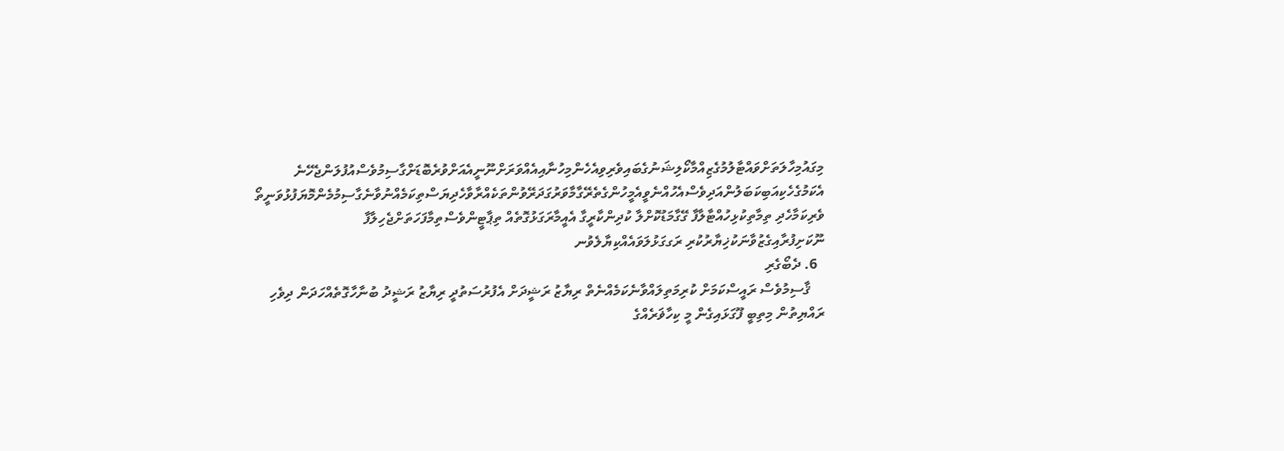މިގައުމިހާލަތަށްވައްޓާލުމުގެޒިއްމާކޯލިޝަނުގެބައިވެރިވިއެހެންމިހުނާއިއެއްވަރަށްނޫނީއެއަށްވުރެބޮޑަށްގާސިމުވެސްއުފުލަންޖެހޭނެ އެކަމުގެހެކިއަބިކަބަލުންއަދިވެސްއެހުއްނެވީއެމީހުންގެތެރޭގާމާވަރުގަދަރޭވުންތަކެއްރާވާހެދިޔަސްތިކަމެއްނުވާނެގާސިމުމެންމޮޔަފުޅުވަނީތޯ ވެރިކަމާހެދި ތިމާތިކުޅިހުއްޓާލާފާ ގޭގާމަޑުކޮށްލާ ކުދިންކާރީގާ އެއީމާރަގަޅުގޮތެއް ތިޕާޓީންވެސްތިމާފަހަތަށްޖެހިލާފާ ނޫކަށިފުރާއިގެޒުވާނަކުޚިޔާރުކުރި ރަގގަޅުލަވައެއްކިޔާލެވުނ
  6. ދެބޯގެރި
    ޤާސިމުވެސް ރައީސްކަމަށް ކުރިމަތިލައްވާނެކަމެއްނެތް ރިޔާޒު ރަޝީދަށް އެފުރުސަތުދީ ރިޔާޒު ރަޝީދު ބުނާހާގޮތެއްހަދަން ދިވެހި ރައްޔިތުން މިތިބީ ފޫގަޅައިގެން މީ ކިހާޥަރެއްގެ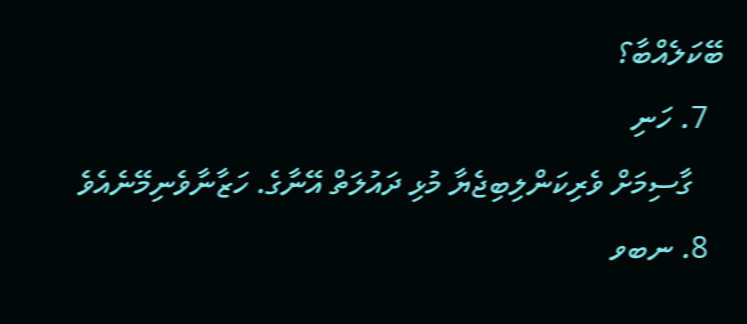ބޭކަލެއްބާ؟
  7. ހަނި
    ގާސިމަށް ވެރިކަންލިބިޖެޔާ މުޅި ދައުލަތް އޭނާގެ. ހަޒާނާވެނިމޭނެއެވެ
  8. ނބވ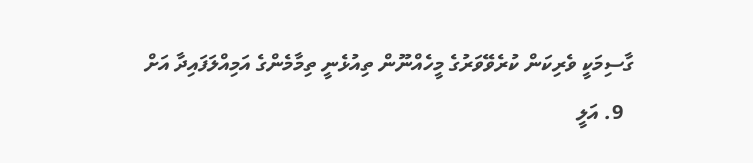ގާސިމަކީ ވެރިކަން ކުރެވޭވަރުގެ މީހެއްނޫން ތިއުޅެނީ ތިމާމެންގެ އަމިއްލަފައިދާ އަށް
  9. އަލީ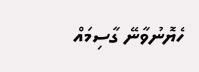ހެޔޮނުވާނޭ ގާސިމައް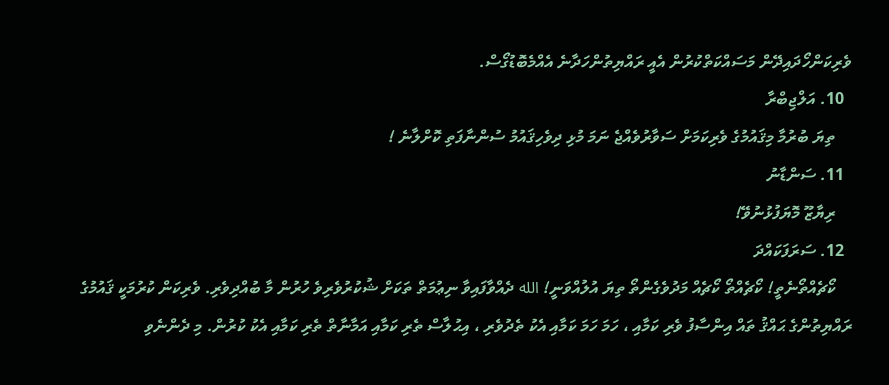ވެރިކަންހޯދައިދޭން މަސައްކަތްކުރުން އެއީ ރައްޔިތުންހަދާނެ އެއްމެބޮޑުގޯސް.
  10. އަލްޖިބްރާ
    ތިޔަ ބުރުމާ މިޤައުމުގެ ވެރިކަމަށް ސަވާރުވެއްޖެ ނަމަ މުޅި ދިވެހިޤައުމު ސުންނާފަތި ކޮށްލާނެ !
  11. ސަންޑާނު
    ރިޔާޒޫ މޮޔަފުޅުނުވޭ!
  12. ސަރަފަކައްދަ
    ކޯޗެއްތޯނެތީ! ކޯޗެއްތޯ ކޯޗެއް މަދުވެގެންތޯ ތިޔަ އުލުއްވަނީ! الله ދެއްވާފައިވާ ނިޢުމަތް ތަކަށް ޝުކުރުވެރިވެ ހުރުން މާ ބުއްދިވެރި. ވެރިކަން ކުރުމަކީ ޤައުމުގެ ރައްޔިތުންގެ ޙައްޤު ތައް އިންސާފު ވެރި ކަމާއި ، ހަމަ ހަމަ ކަމާއި އެކު ތެދުވެރި ، އިޙުލާސް ތެރި ކަމާއި އަމާނާތް ތެރި ކަމާއި އެކު ކުރުން. މި ދެންނެވި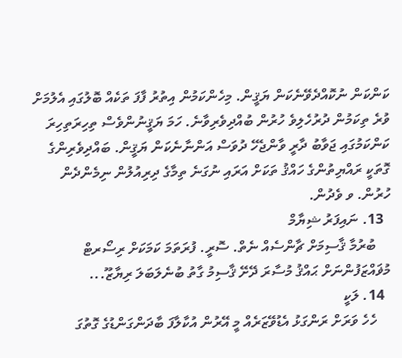ކަންކަން ނުކޮއްދެވޭނެކަން ޔަޤީން. މިހެންކަމުން އިތުރު ފާފަ ތަކެއް ބޮލުގައި އެލުމަށް ވުރެ ތިކަމުން ދުރުހެލިވެ ހުރުން ބުއްދިވެރިވާނެ. ހަމަ ޔަޤީނުންވެސް ތިހިރަތިހިރަ ކަންކަމުގައި ޖަވާބު ދާރީ ވާންޖެހޭ ދުވަސް އަންނާނެކަން ޔަޤީން. ބައްދިވެރިންގެ ގޮތަކީ ރައްޔިތުންގެ ހައްޤު ތަކަށް އަރައި ނުގަނެ ތިމާގެ ދިރިއުލުން ނިމެންދެން ހުރުން. ވ ވެދުން.
  13. ނައިފަރު ޝިޔާމް
    ބުރުމާ ޤާސިމަށް ޗާންސެއް ނެތް. ސޮރީ. ފުރަތަމަ ކަމަކަށް ރިސޯރޓް މުޥައްޒަފުންނަށް ޙައްޤު މުސާރަ ދޭށޭ ޤާސިމު ގާތު ބުނެލަބަލަ ރިޔާޒޫ...
  14. ލަކީ
    ހެހެ ވަރަށް ރަންގަޅު އެޑުވޭޒަރެއް މީ އޭރުން އުކާލާފަ ބާދަންގަންޑުގެ ގޮތުގަ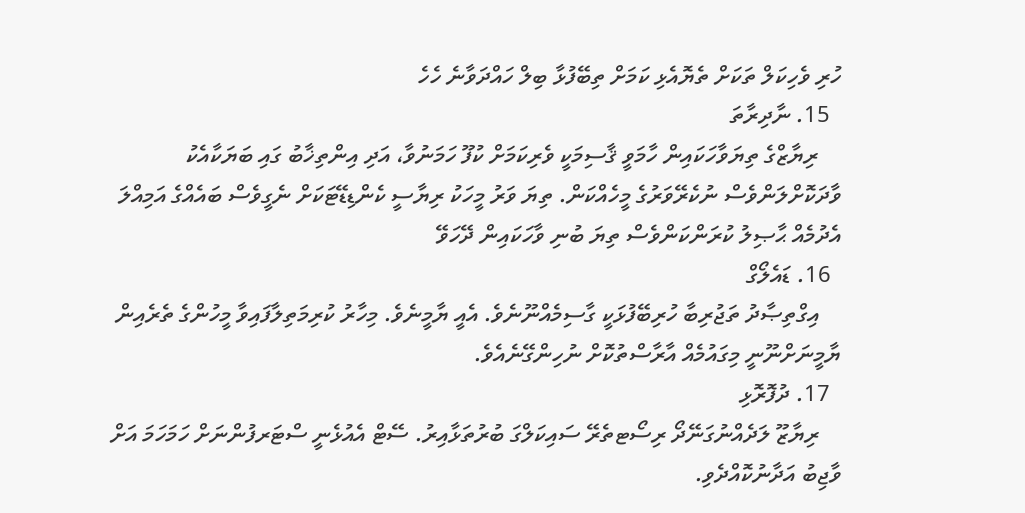ހުރި ވެހިކަލް ތަކަށް ތެޔޮއެޅި ކަމަށް ތިބޭފުޅާ ބިލް ހައްދަވާނެ ހެހެ
  15. ނާދިރާތަ
    ރިޔާޒްގެ ތިޔަވާހަކައިން ހާމަވީ ޤާސިމަކީ ވެރިކަމަށް ކުފޫ ހަމަނުވާ، އަދި އިންތިޚާބު ގައި ބަޔަކާއެކު ވާދަކޮށްލަންވެސް ނުކެރޭވަރުގެ މީހެއްކަން. ތިޔަ ވަރު މީހަކު ރިޔާސީ ކެންޑިޑޭޓަކަށް ނެގީވެސް ބައެއްގެ އަމިއްލަ އެދުމެއް ޙާޞިލު ކުރަންކަންވެސް ތިޔަ ބުނި ވާހަކައިން ދޭހަވޭ
  16. ޑައެލޯގް
    އިގްތިޞާދު ތަޖުރިބާ ހުރިބޭފުޅަކީ ގާސިމެއްނޫނެވެ. އެއީ ޔާމީނެވެ. މިހާރު ކުރިމަތިލާފައިވާ މީހުންގެ ތެރެއިން ޔާމީނަށްނޫނީ މިގައުމެއް އާރާސްތުކޮށް ނުހިންގޭނެއެވެ.
  17. ދުފޮރޮޅި
    ރިޔާޒޫ ލަދެއްނުގަނޭދޯ ރިސޯޓތެރޭ ސައިކަލްގަ ބުރުތަޅާއިރު. ސޭޓް އެއުޅެނީ ސްޓަރފުންނަށް ހަމަހަމަ އަށް ވާޖިބު އަދާނުކޮއްދެވި.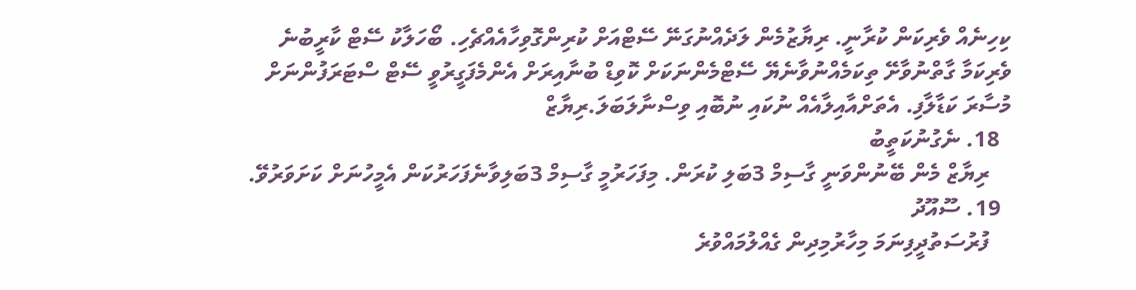ކިހިނެއް ވެރިކަން ކުރާނީ. ރިޔާޒުމެން ލަދެއްނުގަނޭ ސޭޓްއަށް ކުރިންގޮވިހާއެއްޗެހި. ބޯހަލާކު ސޭޓް ކާރީބުނެ ވެރިކަމާ ގާތްނުވާށޭ ތިކަމެއްނުވާނެޔޭ ސޭޓްމެންނަކަށް ކޮވިޑް ބުނާއިރަށް އެންމެފަގީރުވީ ސޭޓް ސްޓަރަފުންނަށް މުސާރަ ކަޑާލާފި. އެތަށްއާއިލާއެއް ނުކައި ނުބޮއި ވިސްނާލަބަލަ.ރިޔާޒް
  18. ނެގުނުކަތީބު
    ރިޔާޒް މެން ބޭނުންވަނީ ގާސިމް 3ބަލި ކުރަން. މިފަހަރުމީ ގާސިމް 3ބަލިވާނެފަހަރުކަން އެމީހުނަށް ކަށަވަރުވޭ.
  19. ސޫއޫދު
    ފުރުސަތުދީފިނަމަ މިހާރުމިދިން ގެއްލުމައްވުރެ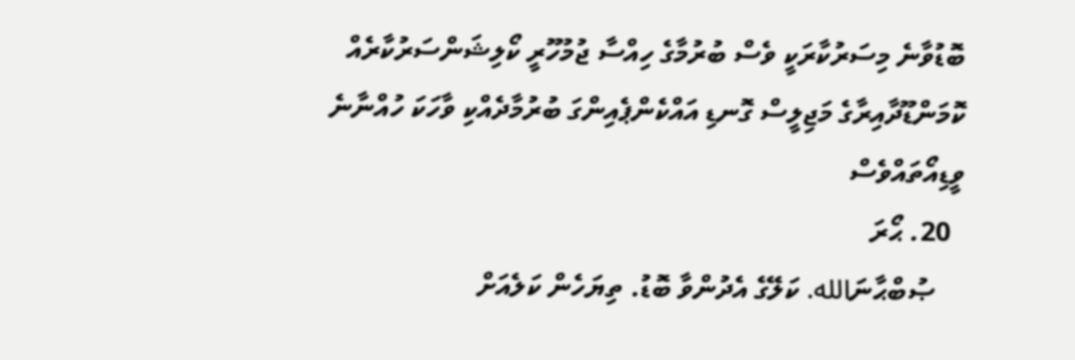ބޮޑުވާނެ މިސަރުކާރަކީ ވެސް ބުރުމާގެ ހިއްސާ ޖުމުހޫރީ ކޯލިޝަންސަރުކާރެއް ކޮމަންޑޫދާއިރާގެ މަޖިލީސް ގޮނޑި އައްކެންޕެއިންގަ ބުރުމާދެއްކި ވާހަކަ ހުއްނާނެ ވީޑިއޯތައްވެސް
  20. ޙޯރަ
    ޞުބްޙާނަالله. ކަލޭގެ އެދުންވާ ބޮޑު. ތިޔަހެން ކަލެއަށް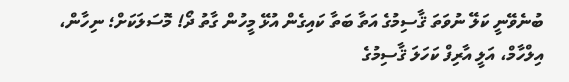ބުނެވޭނީ ކަލޭ ނުވަތަ ޤާސިމުގެ އަތާ ބަތާ ކައިގެން އުޅޭ މީހުން ގާތު ދޯ! މޮސަލަކަށް؛ ނިހާން، އިލްހާމް، އަލީ އާރިފް ކަހަލަ ޤާސިމުގެ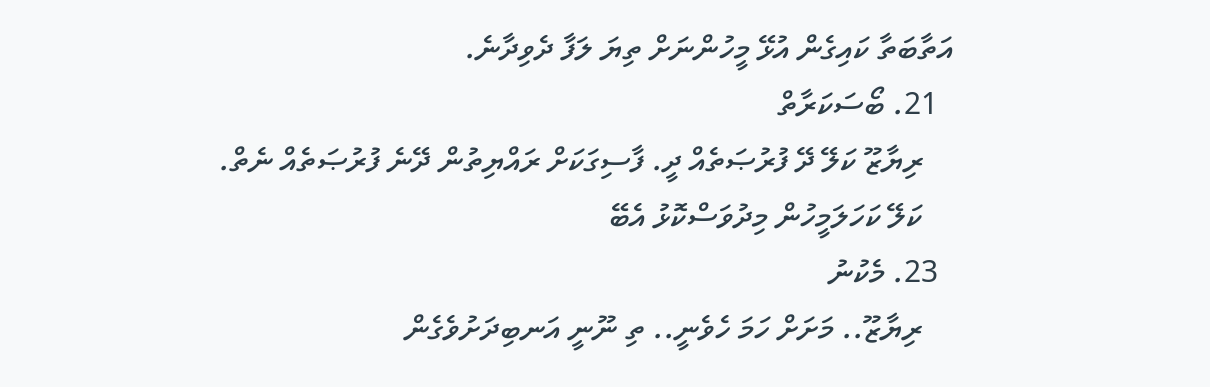އަތާބަތާ ކައިގެން އުޅޭ މީހުންނަށް ތިޔަ ލަފާ ދެވިދާނެ.
  21. ބޯސަކަރާތް
    ރިޔާޒޫ ކަލޭ ދޭ ފުރުޞަތެއް ދީ. ފާސިގަކަށް ރައްޔިތުން ދޭނެ ފުރުޞަތެއް ނެތް.
    ކަލޭ ކަހަލަމީހުން މިދުވަސްކޮޅު އެބޭ
  23. މެކުނު
    ރިޔާޒޫ.. މަށަށް ހަމަ ހެވެނީ.. ތި ނޫނީ އަނބިދަށުވެގެން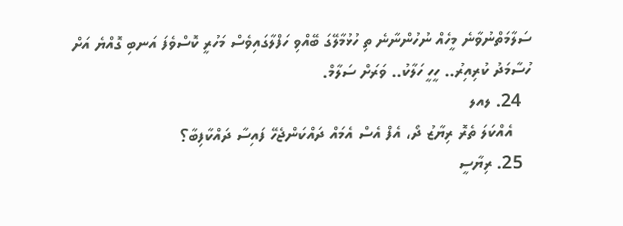ސަލާމަތްނުވާނެ މީހެއް ނުހުންނާނެ ތި ހުޅުމާލޭގަ ބޭއްވި ހަފްލާގައިވެސް މަހުރީ ކޮސްވެފަ އަނބި ގޮއްޔެ އަށް ހުސާމަދު ކުރިއިރު.. ހީހީ ހަލާކު.. ވަރަށް ސަލާމް.
  24. ލއލ
    އެއްކަލަ ތެރޮ ރިޔާޒު ދޯ، އެފް އެސް އެމައް ދައްކަންޖެހޭ ފައިސާ ދައްކާފިބާ؟
  25. ރިޔާސީ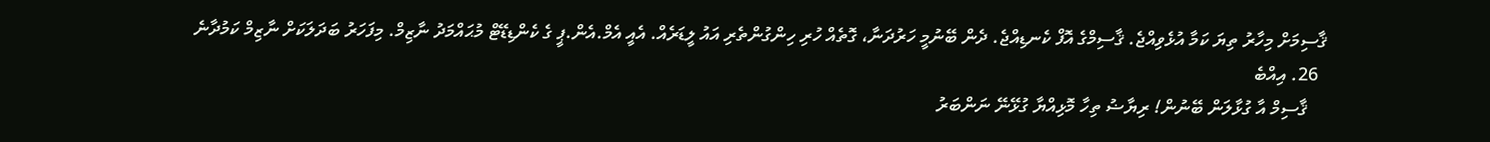ޤާސިމަށް މިހާރު ތިޔަ ކަމާ އުޅެވިއްޖެ. ޤާސިމްގެ އޮފް ކެނޑިއްޖެ. ދެން ބޭނުމީ ހަރުދަނާ، ގޮތެއް ހުރި ހިންގުންތެރި އައު ލީޑަރެއް. އެއީ އެމް.އެން.ޕީ ގެ ކެންޑިޑޭޓް މުޙައްމަދު ނާޒިމް. މިފަހަރު ބަދަލަކަށް ނާޒިމް ކަމުދާނެ
  26. އިއްބެ
    ޤާސިމް އާ ގުޅާލަން ބޭނުން! ރިޔާޟު ތިހާ މޮޅިއްޔާ ގުޅޭނޭ ނަންބަރު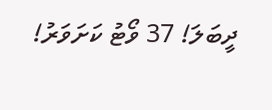ދީބަލަ! 37 ވޯޓު ކަށަވަރު!